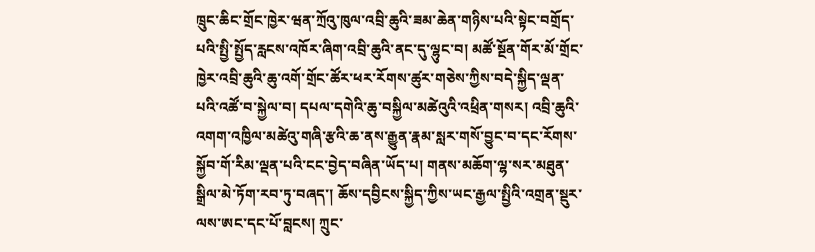ཁྲུང་ཆིང་གྲོང་ཁྱེར་ཝན་ཀྲོའུ་ཁུལ་འབྲི་ཆུའི་ཟམ་ཆེན་གཉིས་པའི་སྟེང་བགྲོད་པའི་སྤྱི་སྤྱོད་རླངས་འཁོར་ཞིག་འབྲི་ཆུའི་ནང་དུ་ལྷུང་བ། མཚོ་སྔོན་གོར་མོ་གྲོང་ཁྱེར་འབྲི་ཆུའི་ཆུ་འགོ་གྲོང་ཚོར་ཕར་རོགས་ཚུར་གཅེས་ཀྱིས་བདེ་སྐྱིད་ལྡན་པའི་འཚོ་བ་སྐྱེལ་བ། དཔལ་དགེའི་ཆུ་བསྐྱིལ་མཚེའུའི་འཕྲིན་གསར། འབྲི་ཆུའི་འགག་འཁྱིལ་མཚེའུ་གཞི་རྩའི་ཆ་ནས་རྒྱུན་རྣམ་སླར་གསོ་བྱུང་བ་དང་རོགས་སྐྱོབ་གོ་རིམ་ལྡན་པའི་ངང་བྱེད་བཞིན་ཡོད་པ། གནས་མཆོག་ལྷ་སར་མཐུན་སྒྲིལ་མེ་ཏོག་རབ་ཏུ་བཞད་། ཆོས་དབྱིངས་སྐྱིད་ཀྱིས་ཡང་རྒྱལ་སྤྱིའི་འགྲན་སྡུར་ལས་ཨང་དང་པོ་བླངས། ཀྲུང་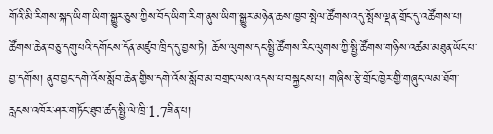གོའི་མི་རིགས་སྐད་ཡིག་ཡིག་སྒྱུར་ཅུས་ཀྱིས་བོད་ཡིག་རིག་ནུས་ཡིག་སྒྱུར་མཉེན་ཆས་ཁྱབ་སྤེལ་ཚོགས་འདུ་སྤོས་ལྡན་གྲོང་དུ་འཚོགས་པ། ཚོགས་ཆེན་བཅུ་དགུ་པའི་དགོངས་དོན་མཛུབ་ཁྲིད་དུ་བྱས་ཏེ། ཆོས་ལུགས་དང་སྤྱི་ཚོགས་རིང་ལུགས་ཀྱི་སྤྱི་ཚོགས་གཉིས་འཚམ་མཐུན་ཡོང་པ་བྱ་དགོས། ནུབ་བྱང་དགེ་འོས་སློབ་ཆེན་གྱིས་དགེ་འོས་སློབ་མ་བགྲང་ལས་འདས་པ་བསྐྱངས་པ། གཞིས་རྩེ་གྲོང་ཁྱེར་གྱི་གཞུང་ལམ་ཐོག་རླངས་འཁོར་ཤར་གཏོང་ཐུབ་ཚད་སྤྱི་ལེ་ཁྲི་1.7ཟིན་པ།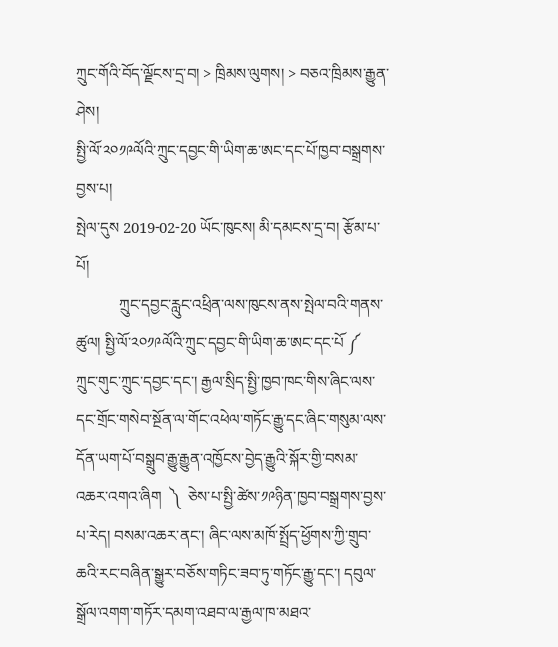ཀྲུང་གོའི་བོད་ལྗོངས་དྲ་བ། > ཁྲིམས་ལུགས། > བཅའ་ཁྲིམས་རྒྱུན་ཤེས།
སྤྱི་ལོ་༢༠༡༩ལོའི་ཀྲུང་དབྱང་གི་ཡིག་ཆ་ཨང་དང་པོ་ཁྱབ་བསྒྲགས་བྱས་པ།
སྤེལ་དུས 2019-02-20 ཡོང་ཁུངས། མི་དམངས་དྲ་བ། རྩོམ་པ་པོ།
           ཀྲུང་དབྱང་རླུང་འཕྲིན་ལས་ཁུངས་ནས་སྤེལ་བའི་གནས་ཚུལ། སྤྱི་ལོ་༢༠༡༩ལོའི་ཀྲུང་དབྱང་གི་ཡིག་ཆ་ཨང་དང་པོ ༼   ཀྲུང་གུང་ཀྲུང་དབྱང་དང་། རྒྱལ་སྲིད་སྤྱི་ཁྱབ་ཁང་གིས་ཞིང་ལས་དང་གྲོང་གསེབ་སྔོན་ལ་གོང་འཕེལ་གཏོང་རྒྱུ་དང་ཞིང་གསུམ་ལས་དོན་ཡག་པོ་བསྒྲུབ་རྒྱུ་རྒྱུན་འཁྱོངས་བྱེད་རྒྱུའི་སྐོར་གྱི་བསམ་འཆར་འགའ་ཞིག  ༽  ཅེས་པ་སྤྱི་ཚེས་༡༩ཉིན་ཁྱབ་བསྒྲགས་བྱས་པ་རེད། བསམ་འཆར་ནང་། ཞིང་ལས་མཁོ་སྤྲོད་ཕྱོགས་ཀྱི་གྲུབ་ཆའི་རང་བཞིན་སྒྱུར་བཅོས་གཏིང་ཟབ་ཏུ་གཏོང་རྒྱུ་དང་། དབུལ་སྒྲོལ་འགག་གཏོར་དམག་འཐབ་ལ་རྒྱལ་ཁ་མཐའ་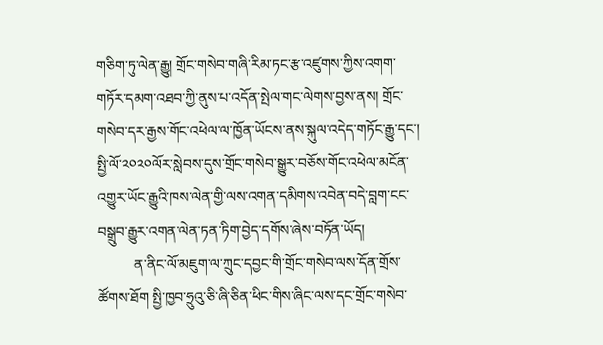གཅིག་ཏུ་ལེན་རྒྱུ། གྲོང་གསེབ་གཞི་རིམ་ཏང་རྩ་འཛུགས་ཀྱིས་འགག་གཏོར་དམག་འཐབ་ཀྱི་ནུས་པ་འདོན་སྤེལ་གང་ལེགས་བྱས་ནས། གྲོང་གསེབ་དར་རྒྱས་གོང་འཕེལ་ལ་ཁྱོན་ཡོངས་ནས་སྐུལ་འདེད་གཏོང་རྒྱུ་དང་། སྤྱི་ལོ་༢༠༢༠ལོར་སླེབས་དུས་གྲོང་གསེབ་སྒྱུར་བཅོས་གོང་འཕེལ་མངོན་འགྱུར་ཡོང་རྒྱུའི་ཁས་ལེན་གྱི་ལས་འགན་དམིགས་འབེན་བདེ་བླག་ངང་བསྒྲུབ་རྒྱུར་འགན་ལེན་ཏན་ཏིག་བྱེད་དགོས་ཞེས་བཏོན་ཡོད།
          ན་ནིང་ལོ་མཇུག་ལ་ཀྲུང་དབྱང་གི་གྲོང་གསེབ་ལས་དོན་གྲོས་ཚོགས་ཐོག སྤྱི་ཁྱབ་ཧྲུའུ་ཅི་ཞི་ཅིན་ཕིང་གིས་ཞིང་ལས་དང་གྲོང་གསེབ་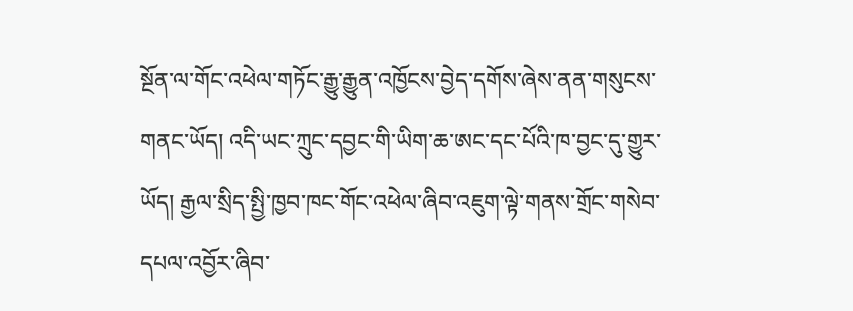སྔོན་ལ་གོང་འཕེལ་གཏོང་རྒྱུ་རྒྱུན་འཁྱོངས་བྱེད་དགོས་ཞེས་ནན་གསུངས་གནང་ཡོད། འདི་ཡང་ཀྲུང་དབྱང་གི་ཡིག་ཆ་ཨང་དང་པོའི་ཁ་བྱང་དུ་གྱུར་ཡོད། རྒྱལ་སྲིད་སྤྱི་ཁྱབ་ཁང་གོང་འཕེལ་ཞིབ་འཇུག་ལྟེ་གནས་གྲོང་གསེབ་དཔལ་འབྱོར་ཞིབ་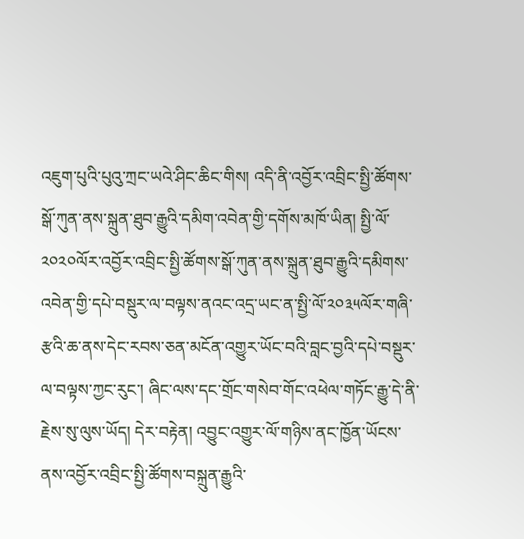འཇུག་པུའི་པུའུ་ཀྲང་ཡའེ་ཤིང་ཆིང་གིས། འདི་ནི་འབྱོར་འབྲིང་སྤྱི་ཚོགས་སྒོ་ཀུན་ནས་སྐྲུན་ཐུབ་རྒྱུའི་དམིག་འབེན་གྱི་དགོས་མཁོ་ཡིན། སྤྱི་ལོ་༢༠༢༠ལོར་འབྱོར་འབྲིང་སྤྱི་ཚོགས་སྒོ་ཀུན་ནས་སྐྲུན་ཐུབ་རྒྱུའི་དམིགས་འབེན་གྱི་དཔེ་བསྡུར་ལ་བལྟས་ནའང་འདྲ་ཡང་ན་སྤྱི་ལོ་༢༠༣༥ལོར་གཞི་རྩའི་ཆ་ནས་དེང་རབས་ཅན་མངོན་འགྱུར་ཡོང་བའི་བླང་བྱའི་དཔེ་བསྡུར་ལ་བལྟས་ཀྱང་རུང་། ཞིང་ལས་དང་གྲོང་གསེབ་གོང་འཕེལ་གཏོང་རྒྱུ་དེ་ནི་རྗེས་སུ་ལུས་ཡོད། དེར་བརྟེན། འབྱུང་འགྱུར་ལོ་གཉིས་ནང་ཁྱོན་ཡོངས་ནས་འབྱོར་འབྲིང་སྤྱི་ཚོགས་བསྐྲུན་རྒྱུའི་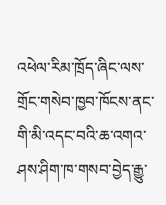འཕེལ་རིམ་ཁྲོད་ཞིང་ལས་གྲོང་གསེབ་ཁྱབ་ཁོངས་ནང་གི་མི་འདང་བའི་ཆ་འགའ་ཤས་ཤིག་ཁ་གསབ་བྱེད་རྒྱུ་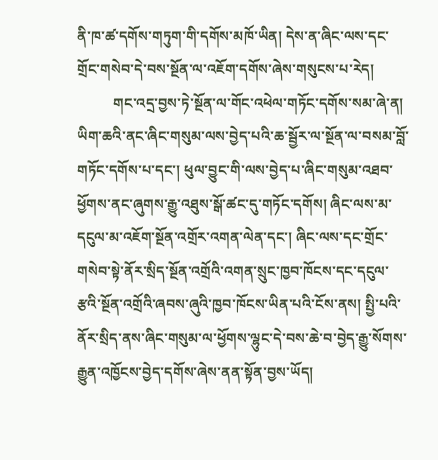ནི་ཁ་ཚ་དགོས་གཏུག་གི་དགོས་མཁོ་ཡིན། དེས་ན་ཞིང་ལས་དང་གྲོང་གསེབ་དེ་བས་སྔོན་ལ་འཇོག་དགོས་ཞེས་གསུངས་པ་རེད།
          གང་འདྲ་བྱས་ཏེ་སྔོན་ལ་གོང་འཕེལ་གཏོང་དགོས་སམ་ཞེ་ན། ཡིག་ཆའི་ནང་ཞིང་གསུམ་ལས་བྱེད་པའི་ཆ་སྦྱོར་ལ་སྔོན་ལ་བསམ་བློ་གཏོང་དགོས་པ་དང་། ཕུལ་བྱུང་གི་ལས་བྱེད་པ་ཞིང་གསུམ་འཐབ་ཕྱོགས་ནང་ཞུགས་རྒྱུ་འཐུས་སྒོ་ཚང་དུ་གཏོང་དགོས། ཞིང་ལས་མ་དངུལ་མ་འཇོག་སྔོན་འགྲོར་འགན་ལེན་དང་། ཞིང་ལས་དང་གྲོང་གསེབ་སྟེ་ནོར་སྲིད་སྔོན་འགྲོའི་འགན་སྲུང་ཁྱབ་ཁོངས་དང་དངུལ་རྩའི་སྔོན་འགྲོའི་ཞབས་ཞུའི་ཁྱབ་ཁོངས་ཡིན་པའི་ངོས་ནས། སྤྱི་པའི་ནོར་སྲིད་ནས་ཞིང་གསུམ་ལ་ཕྱོགས་ལྷུང་དེ་བས་ཆེ་བ་བྱེད་རྒྱུ་སོགས་རྒྱུན་འཁྱོངས་བྱེད་དགོས་ཞེས་ནན་སྟོན་བྱས་ཡོད།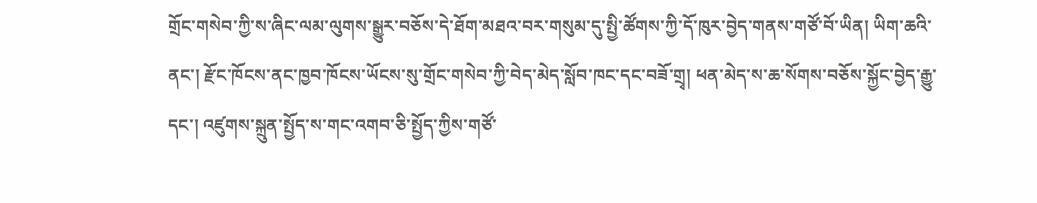གྲོང་གསེབ་ཀྱི་ས་ཞིང་ལམ་ལུགས་སྒྱུར་བཅོས་དེ་ཐོག་མཐའ་བར་གསུམ་དུ་སྤྱི་ཚོགས་ཀྱི་དོ་ཁུར་བྱེད་གནས་གཙོ་བོ་ཡིན། ཡིག་ཆའི་ནང་། རྫོང་ཁོངས་ནང་ཁྱབ་ཁོངས་ཡོངས་སུ་གྲོང་གསེབ་ཀྱི་བེད་མེད་སློབ་ཁང་དང་བཟོ་གྲྭ། ཕན་མེད་ས་ཆ་སོགས་བཅོས་སྐྱོང་བྱེད་རྒྱུ་དང་། འཛུགས་སྐྲུན་སྤྱོད་ས་གང་འགབ་ཅི་སྤྱོད་ཀྱིས་གཙོ་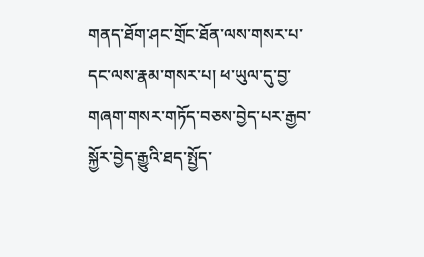གནད་ཐོག་ཤང་གྲོང་ཐོན་ལས་གསར་པ་དང་ལས་རྣམ་གསར་པ། ཕ་ཡུལ་དུ་བྱ་གཞག་གསར་གཏོད་བཅས་བྱེད་པར་རྒྱབ་སྐྱོར་བྱེད་རྒྱུའི་ཐད་སྤྱོད་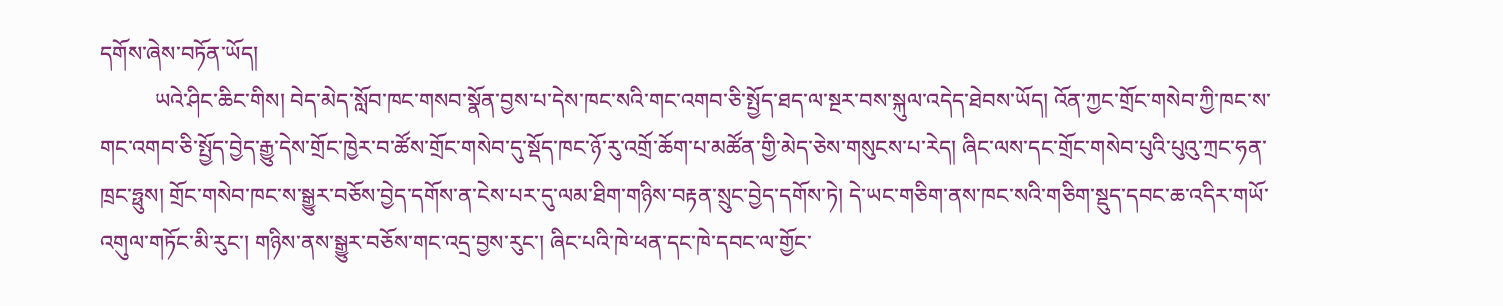དགོས་ཞེས་བཏོན་ཡོད།
          ཡའེ་ཤིང་ཆིང་གིས། བེད་མེད་སློབ་ཁང་གསབ་སྣོན་བྱས་པ་དེས་ཁང་སའི་གང་འགབ་ཅི་སྤྱོད་ཐད་ལ་སྔར་བས་སྐུལ་འདེད་ཐེབས་ཡོད། འོན་ཀྱང་གྲོང་གསེབ་ཀྱི་ཁང་ས་གང་འགབ་ཅི་སྤྱོད་བྱེད་རྒྱུ་དེས་གྲོང་ཁྱེར་བ་ཚོས་གྲོང་གསེབ་དུ་སྡོད་ཁང་ཉོ་རུ་འགྲོ་ཆོག་པ་མཚོན་གྱི་མེད་ཅེས་གསུངས་པ་རེད། ཞིང་ལས་དང་གྲོང་གསེབ་པུའི་པུའུ་ཀྲང་ཧན་ཁྲང་ཧྥུས། གྲོང་གསེབ་ཁང་ས་སྒྱུར་བཅོས་བྱེད་དགོས་ན་ངེས་པར་དུ་ལམ་ཐིག་གཉིས་བརྟན་སྲུང་བྱེད་དགོས་ཏེ། དེ་ཡང་གཅིག་ནས་ཁང་སའི་གཅིག་སྡུད་དབང་ཆ་འདིར་གཡོ་འགུལ་གཏོང་མི་རུང་། གཉིས་ནས་སྒྱུར་བཅོས་གང་འདྲ་བྱས་རུང་། ཞིང་པའི་ཁེ་ཕན་དང་ཁེ་དབང་ལ་གྱོང་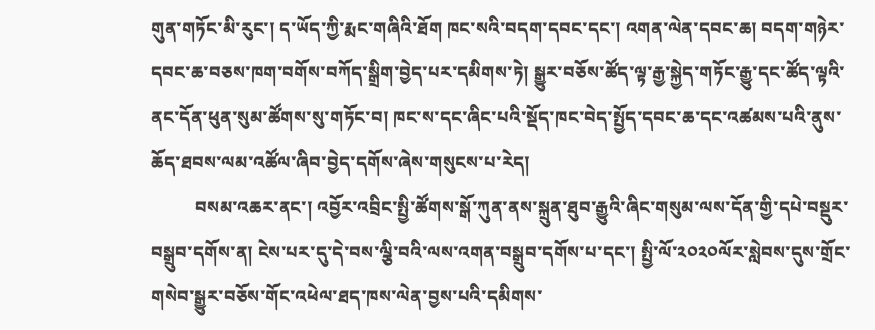གུན་གཏོང་མི་རུང་། ད་ཡོད་ཀྱི་རྨང་གཞིའི་ཐོག ཁང་སའི་བདག་དབང་དང་། འགན་ལེན་དབང་ཆ། བདག་གཉེར་དབང་ཆ་བཅས་ཁག་བགོས་བཀོད་སྒྲིག་བྱེད་པར་དམིགས་ཏེ། སྒྱུར་བཅོས་ཚོད་ལྟ་རྒྱ་སྐྱེད་གཏོང་རྒྱུ་དང་ཚོད་ལྟའི་ནང་དོན་ཕུན་སུམ་ཚོགས་སུ་གཏོང་བ། ཁང་ས་དང་ཞིང་པའི་སྡོད་ཁང་བེད་སྤྱོད་དབང་ཆ་དང་འཚམས་པའི་ནུས་ཆོད་ཐབས་ལམ་འཚོལ་ཞིབ་བྱེད་དགོས་ཞེས་གསུངས་པ་རེད།
          བསམ་འཆར་ནང་། འབྱོར་འབྲིང་སྤྱི་ཚོགས་སྒོ་ཀུན་ནས་སྐྲུན་ཐུབ་རྒྱུའི་ཞིང་གསུམ་ལས་དོན་གྱི་དཔེ་བསྡུར་བསྒྲུབ་དགོས་ན། ངེས་པར་དུ་དེ་བས་ལྕི་བའི་ལས་འགན་བསྒྲུབ་དགོས་པ་དང་། སྤྱི་ལོ་༢༠༢༠ལོར་སླེབས་དུས་གྲོང་གསེབ་སྒྱུར་བཅོས་གོང་འཕེལ་ཐད་ཁས་ལེན་བྱས་པའི་དམིགས་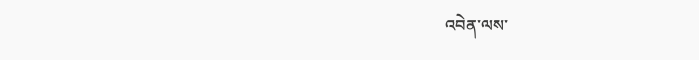འབེན་ལས་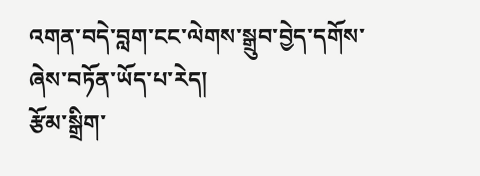འགན་བདེ་བླག་ངང་ལེགས་སྒྲུབ་བྱེད་དགོས་ཞེས་བཏོན་ཡོད་པ་རེད།
རྩོམ་སྒྲིག་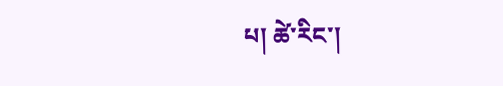པ། ཚེ་རིང་།